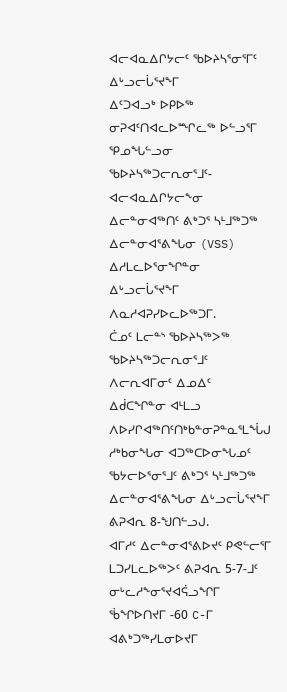ᐊᓕᐊᓇᐃᒋᔭᓕᑦ ᖃᐅᔨᓴᕐᓂᕐᒥᑦ ᐃᒡᓗᓕᒑᕐᔪᖕᒥ
ᐃᑦᑐᐊᓗᒃ ᐅᑭᐅᖅ ᓂᕈᐊᑦᑎᐊᓚᐅᙱᓚᖅ ᐅᓪᓗᕐᒥ ᕿᓄᖓᓪᓗᓂ ᖃᐅᔨᓴᖅᑐᓕᕆᓂᕐᒧᑦ-ᐊᓕᐊᓇᐃᒋᔭᓕᖕᓂ ᐃᓕᓐᓂᐊᖅᑎᑦ ᕕᒃᑐᕐ ᓴᒻᒧᖅᑐᖅ ᐃᓕᓐᓂᐊᕐᕕᖓᓂ (VSS) ᐃᓱᒪᓚᐅᕐᓂᖏᓐᓂ ᐃᒡᓗᓕᒑᕐᔪᖕᒥ ᐱᓇᓱᐊᕈᓯᐅᓚᐅᖅᑐᒥ.
ᑖᓄᑦ ᒪᓕᓐᔅ ᖃᐅᔨᓴᖅᐳᖅ ᖃᐅᔨᓴᖅᑐᓕᕆᓂᕐᒧᑦ ᐱᓕᕆᐊᒥᓂᑦ ᐃᓄᐃᑦ ᐃᑰᑕᖏᓐᓂ ᐊᒻᒪᓗ ᐱᐅᓯᒋᐊᖅᑎᑦᑎᒃᑲᓐᓂᕈᓐᓇᕐᒪᖔᒍ ᓱᒃᑲᓂᖓᓂ ᐊᑐᖅᑕᐅᓂᖓᓄᑦ ᖃᔭᓕᐅᕐᓂᕐᒧᑦ ᕕᒃᑐᕐ ᓴᒻᒧᖅᑐᖅ ᐃᓕᓐᓂᐊᕐᕕᖓᓂ ᐃᒡᓗᓕᒑᕐᔪᖕᒥ ᕕᕈᐊᕆ 8-ᖑᑎᓪᓗᒍ.
ᐊᒥᓱᑦ ᐃᓕᓐᓂᐊᕐᕕᐅᔪᑦ ᑭᕙᓪᓕᕐᒥ ᒪᑐᓯᒪᓚᐅᖅᐳᑦ ᕕᕈᐊᕆ 5-7-ᒧᑦ ᓂᒡᓚᓱᖕᓂᕐᔪᐊᕌᓗᖏᒥ ᖄᖏᐅᑎᔪᒥ -60 C-ᒥ ᐊᕕᒃᑐᖅᓯᒪᓂᐅᔪᒥ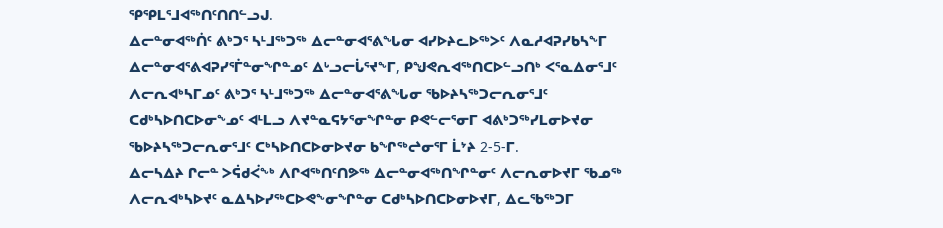ᕿᕿᒪᕐᒧᐊᖅᑎᑦᑎᑎᓪᓗᒍ.
ᐃᓕᓐᓂᐊᖅᑏᑦ ᕕᒃᑐᕐ ᓴᒻᒧᖅᑐᖅ ᐃᓕᓐᓂᐊᕐᕕᖓᓂ ᐊᓯᐅᔨᓚᐅᖅᐳᑦ ᐱᓇᓱᐊᕈᓯᑲᓴᖕᒥ ᐃᓕᓐᓂᐊᕐᕕᐊᕈᓯᕐᒦᓐᓂᖏᓐᓄᑦ ᐃᒡᓗᓕᒑᕐᔪᖕᒥ, ᑭᖑᕙᕆᐊᖅᑎᑕᐅᓪᓗᑎᒃ ᐸᕐᓇᐃᓂᕐᒧᑦ ᐱᓕᕆᐊᒃᓴᒥᓄᑦ ᕕᒃᑐᕐ ᓴᒻᒧᖅᑐᖅ ᐃᓕᓐᓂᐊᕐᕕᖓᓂ ᖃᐅᔨᓴᖅᑐᓕᕆᓂᕐᒧᑦ ᑕᑯᒃᓴᐅᑎᑕᐅᓂᖕᓄᑦ ᐊᒻᒪᓗ ᐱᔪᓐᓇᕋᔭᕐᓂᖏᓐᓂ ᑭᕙᓪᓕᕐᓂᒥ ᐊᕕᒃᑐᖅᓯᒪᓂᐅᔪᓂ ᖃᐅᔨᓴᖅᑐᓕᕆᓂᕐᒧᑦ ᑕᒃᓴᐅᑎᑕᐅᓂᐅᔪᓂ ᑲᖏᖅᖠᓂᕐᒥ ᒫᔾᔨ 2-5-ᒥ.
ᐃᓕᓴᐃᔨ ᒋᓕᓐ ᐳᕌᑯᐹᖕᒃ ᐱᒋᐊᖅᑎᑦᑎᕗᖅ ᐃᓕᓐᓂᐊᖅᑎᖏᓐᓂᑦ ᐱᓕᕆᓂᐅᔪᒥ ᖃᓄᖅ ᐱᓕᕆᐊᒃᓴᐅᔪᑦ ᓇᐃᓴᐅᓯᖅᑕᐅᕙᖕᓂᖏᓐᓂ ᑕᑯᒃᓴᐅᑎᑕᐅᓂᐅᔪᒥ, ᐃᓚᖃᖅᑐᒥ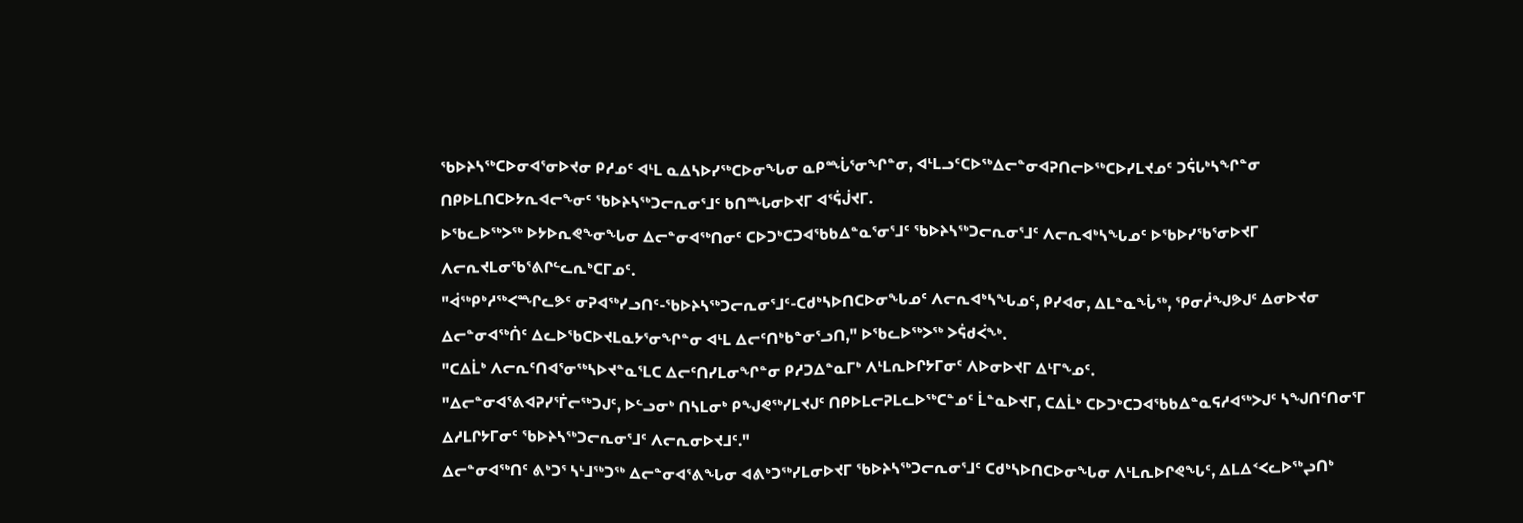ᖃᐅᔨᓴᖅᑕᐅᓂᐊᕐᓂᐅᔪᓂ ᑭᓱᓄᑦ ᐊᒻᒪ ᓇᐃᓴᐅᓯᖅᑕᐅᓂᖓᓂ ᓇᑭᙶᕐᓂᖏᓐᓂ, ᐊᒻᒪᓗᑦᑕᐅᖅᐃᓕᓐᓂᐊᕈᑎᓕᐅᖅᑕᐅᓯᒪᔪᓄᑦ ᑐᕌᒐᒃᓴᖏᓐᓂ ᑎᑭᐅᒪᑎᑕᐅᔭᕆᐊᓕᖕᓂᑦ ᖃᐅᔨᓴᖅᑐᓕᕆᓂᕐᒧᑦ ᑲᑎᙵᓂᐅᔪᒥ ᐊᕐᕌᒎᔪᒥ.
ᐅᖃᓚᐅᖅᐳᖅ ᐅᔭᐅᕆᕙᖕᓂᖓᓂ ᐃᓕᓐᓂᐊᖅᑎᓂᑦ ᑕᐅᑐᒃᑕᑐᐊᖃᑲᐃᓐᓇᕐᓂᕐᒧᑦ ᖃᐅᔨᓴᖅᑐᓕᕆᓂᕐᒧᑦ ᐱᓕᕆᐊᒃᓴᖓᓄᑦ ᐅᖃᐅᓯᖃᕐᓂᐅᔪᒥ ᐱᓕᕆᔪᒪᓂᖃᕐᕕᒋᓪᓚᕆᒃᑕᒥᓄᑦ.
"ᐋᖅᑭᒃᓱᖅᐸᙱᓚᕗᑦ ᓂᕈᐊᖅᓯᓗᑎᑦ-ᖃᐅᔨᓴᖅᑐᓕᕆᓂᕐᒧᑦ-ᑕᑯᒃᓴᐅᑎᑕᐅᓂᖓᓄᑦ ᐱᓕᕆᐊᒃᓴᖓᓄᑦ, ᑭᓯᐊᓂ, ᐃᒪᓐᓇᖔᖅ, ᕿᓂᓲᖑᕗᒍᑦ ᐃᓂᐅᔪᓂ ᐃᓕᓐᓂᐊᖅᑏᑦ ᐃᓚᐅᖃᑕᐅᔪᒪᓇᔭᕐᓂᖏᓐᓂ ᐊᒻᒪ ᐃᓕᑦᑎᒃᑲᓐᓂᕐᓗᑎ," ᐅᖃᓚᐅᖅᐳᖅ ᐳᕌᑯᐹᖕᒃ.
"ᑕᐃᒫᒃ ᐱᓕᕆᑦᑎᐊᕐᓂᖅᓴᐅᔪᓐᓇᕐᒪᑕ ᐃᓕᑦᑎᓯᒪᓂᖏᓐᓂ ᑭᓱᑐᐃᓐᓇᒥᒃ ᐱᒻᒪᕆᐅᒋᔭᒥᓂᑦ ᐱᐅᓂᐅᔪᒥ ᐃᒻᒥᖕᓄᑦ.
"ᐃᓕᓐᓂᐊᕐᕕᐊᕈᓯᕐᒦᓕᖅᑐᒍᑦ, ᐅᓪᓗᓂᒃ ᑎᓴᒪᓂᒃ ᑭᖑᕙᖅᓯᒪᔪᒍᑦ ᑎᑭᐅᒪᓕᕈᒪᓚᐅᖅᑕᓐᓄᑦ ᒫᓐᓇᐅᔪᒥ, ᑕᐃᒫᒃ ᑕᐅᑐᒃᑕᑐᐊᖃᑲᐃᓐᓇᕋᓱᐊᖅᐳᒍᑦ ᓴᖑᑎᑦᑎᓂᕐᒥ ᐃᓱᒪᒋᔭᒥᓂᑦ ᖃᐅᔨᓴᖅᑐᓕᕆᓂᕐᒧᑦ ᐱᓕᕆᓂᐅᔪᒧᑦ."
ᐃᓕᓐᓂᐊᖅᑎᑦ ᕕᒃᑐᕐ ᓴᒻᒧᖅᑐᖅ ᐃᓕᓐᓂᐊᕐᕕᖓᓂ ᐊᕕᒃᑐᖅᓯᒪᓂᐅᔪᒥ ᖃᐅᔨᓴᖅᑐᓕᕆᓂᕐᒧᑦ ᑕᑯᒃᓴᐅᑎᑕᐅᓂᖓᓂ ᐱᒻᒪᕆᐅᒋᕙᖓᑦ, ᐃᒪᐃᑉᐸᓚᐅᖅᖢᑎᒃ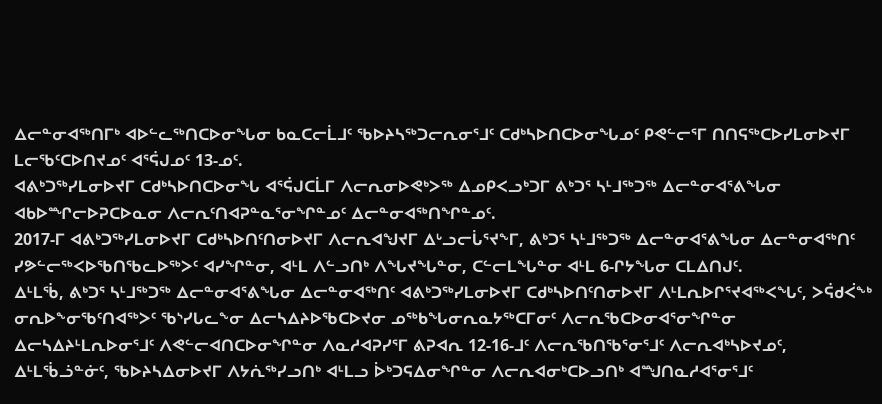ᐃᓕᓐᓂᐊᖅᑎᒥᒃ ᐊᐅᓪᓚᖅᑎᑕᐅᓂᖓᓂ ᑲᓇᑕᓕᒫᒧᑦ ᖃᐅᔨᓴᖅᑐᓕᕆᓂᕐᒧᑦ ᑕᑯᒃᓴᐅᑎᑕᐅᓂᖓᓄᑦ ᑭᕙᓪᓕᕐᒥ ᑎᑎᕋᖅᑕᐅᓯᒪᓂᐅᔪᒥ ᒪᓕᖃᑦᑕᐅᑎᔪᓄᑦ ᐊᕐᕌᒍᓄᑦ 13-ᓄᑦ.
ᐊᕕᒃᑐᖅᓯᒪᓂᐅᔪᒥ ᑕᑯᒃᓴᐅᑎᑕᐅᓂᖓ ᐊᕐᕌᒍᑕᒫᒥ ᐱᓕᕆᓂᐅᕙᒃᐳᖅ ᐃᓄᑭᐸᓗᒃᑐᒥ ᕕᒃᑐᕐ ᓴᒻᒧᖅᑐᖅ ᐃᓕᓐᓂᐊᕐᕕᖓᓂ ᐊᑲᐅᙱᓕᐅᕈᑕᐅᓇᓂ ᐱᓕᕆᑦᑎᐊᕈᓐᓇᕐᓂᖏᓐᓄᑦ ᐃᓕᓐᓂᐊᖅᑎᖏᓐᓄᑦ.
2017-ᒥ ᐊᕕᒃᑐᖅᓯᒪᓂᐅᔪᒥ ᑕᑯᒃᓴᐅᑎᑦᑎᓂᐅᔪᒥ ᐱᓕᕆᐊᖑᔪᒥ ᐃᒡᓗᓕᒑᕐᔪᖕᒥ, ᕕᒃᑐᕐ ᓴᒻᒧᖅᑐᖅ ᐃᓕᓐᓂᐊᕐᕕᖓᓂ ᐃᓕᓐᓂᐊᖅᑎᑦ ᓯᕗᓪᓕᖅᐸᐅᖃᑎᖃᓚᐅᖅᐳᑦ ᐊᓯᖏᓐᓂ, ᐊᒻᒪ ᐱᓪᓗᑎᒃ ᐱᖓᔪᖓᓐᓂ, ᑕᓪᓕᒪᖓᓐᓂ ᐊᒻᒪ 6-ᒋᔭᖓᓂ ᑕᒪᐃᑎᒍᑦ.
ᐃᒻᒪᖄ, ᕕᒃᑐᕐ ᓴᒻᒧᖅᑐᖅ ᐃᓕᓐᓂᐊᕐᕕᖓᓂ ᐃᓕᓐᓂᐊᖅᑎᑦ ᐊᕕᒃᑐᖅᓯᒪᓂᐅᔪᒥ ᑕᑯᒃᓴᐅᑎᑦᑎᓂᐅᔪᒥ ᐱᒻᒪᕆᐅᒋᕐᔪᐊᖅᐸᖓᑦ, ᐳᕌᑯᐹᖕᒃ ᓂᕆᐅᖕᓂᖃᑦᑎᐊᖅᐳᑦ ᖃᔅᓯᒐᓚᖕᓂ ᐃᓕᓴᐃᔨᐅᖃᑕᐅᔪᓂ ᓄᖅᑲᖓᓂᕆᓇᔭᖅᑕᒥᓂᑦ ᐱᓕᕆᖃᑕᐅᓂᐊᕐᓂᖏᓐᓂ ᐃᓕᓴᐃᔨᒻᒪᕆᐅᓂᕐᒧᑦ ᐱᕙᓪᓕᐊᑎᑕᐅᓂᖏᓐᓂ ᐱᓇᓱᐊᕈᓯᕐᒥ ᕕᕈᐊᕆ 12-16-ᒧᑦ ᐱᓕᕆᖃᑎᖃᕐᓂᕐᒧᑦ ᐱᓕᕆᐊᒃᓴᐅᔪᓄᑦ, ᐃᒻᒪᖄᓘᓐᓃᑦ, ᖃᐅᔨᓴᐃᓂᐅᔪᒥ ᐱᔭᕇᖅᓯᓗᑎᒃ ᐊᒻᒪᓗ ᐆᒃᑐᕋᐃᓂᖏᓐᓂ ᐱᓕᕆᐊᓂᒃᑕᐅᓗᑎᒃ ᐊᙳᑎᓇᓱᐊᕐᓂᕐᒧᑦ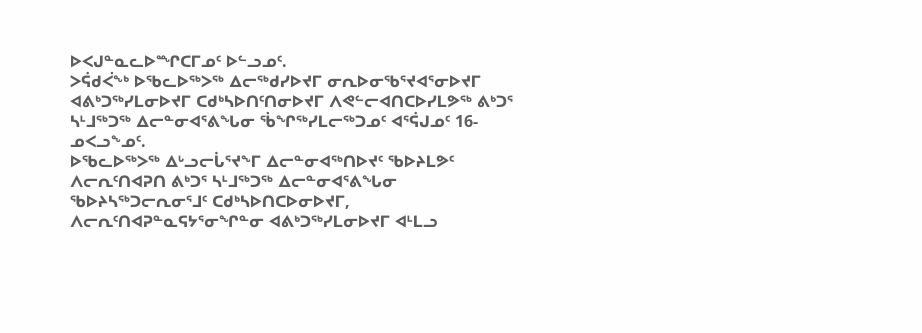ᐅᐸᒍᓐᓇᓚᐅᙱᑕᒥᓄᑦ ᐅᓪᓗᓄᑦ.
ᐳᕌᑯᐹᖕᒃ ᐅᖃᓚᐅᖅᐳᖅ ᐃᓕᖅᑯᓯᐅᔪᒥ ᓂᕆᐅᓂᖃᕐᔪᐊᕐᓂᐅᔪᒥ ᐊᕕᒃᑐᖅᓯᒪᓂᐅᔪᒥ ᑕᑯᒃᓴᐅᑎᑦᑎᓂᐅᔪᒥ ᐱᕙᓪᓕᐊᑎᑕᐅᓯᒪᕗᖅ ᕕᒃᑐᕐ ᓴᒻᒧᖅᑐᖅ ᐃᓕᓐᓂᐊᕐᕕᖓᓂ ᖄᖏᖅᓯᒪᓕᖅᑐᓄᑦ ᐊᕐᕌᒍᓄᑦ 16-ᓄᐸᓗᖕᓄᑦ.
ᐅᖃᓚᐅᖅᐳᖅ ᐃᒡᓗᓕᒑᕐᔪᖕᒥ ᐃᓕᓐᓂᐊᖅᑎᐅᔪᑦ ᖃᐅᔨᒪᕗᑦ ᐱᓕᕆᑦᑎᐊᕈᑎ ᕕᒃᑐᕐ ᓴᒻᒧᖅᑐᖅ ᐃᓕᓐᓂᐊᕐᕕᖓᓂ ᖃᐅᔨᓴᖅᑐᓕᕆᓂᕐᒧᑦ ᑕᑯᒃᓴᐅᑎᑕᐅᓂᐅᔪᒥ, ᐱᓕᕆᑦᑎᐊᕈᓐᓇᕋᔭᕐᓂᖏᓐᓂ ᐊᕕᒃᑐᖅᓯᒪᓂᐅᔪᒥ ᐊᒻᒪᓗ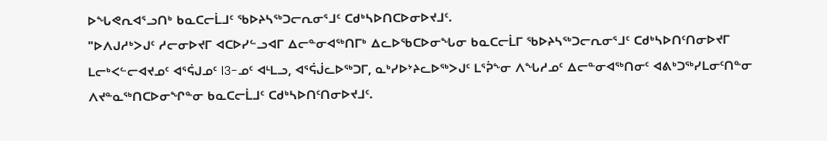ᐅᖓᕙᕆᐊᕐᓗᑎᒃ ᑲᓇᑕᓕᒫᒧᑦ ᖃᐅᔨᓴᖅᑐᓕᕆᓂᕐᒧᑦ ᑕᑯᒃᓴᐅᑎᑕᐅᓂᐅᔪᒧᑦ.
"ᐅᐱᒍᓱᒃᐳᒍᑦ ᓱᓕᓂᐅᔪᒥ ᐊᑕᐅᓯᓪᓗᐊᒥ ᐃᓕᓐᓂᐊᖅᑎᒥᒃ ᐃᓚᐅᖃᑕᐅᓂᖓᓂ ᑲᓇᑕᓕᒫᒥ ᖃᐅᔨᓴᖅᑐᓕᕆᓂᕐᒧᑦ ᑕᑯᒃᓴᐅᑎᑦᑎᓂᐅᔪᒥ ᒪᓕᒃᐸᓪᓕᐊᔪᓄᑦ ᐊᕐᕌᒍᓄᑦ l3-ᓄᑦ ᐊᒻᒪᓗ, ᐊᕐᕌᒎᓚᐅᖅᑐᒥ, ᓇᒃᓯᐅᔾᔨᓚᐅᖅᐳᒍᑦ ᒪᕐᕉᖕᓂ ᐱᖓᓱᓄᑦ ᐃᓕᓐᓂᐊᖅᑎᓂᑦ ᐊᕕᒃᑐᖅᓯᒪᓂᑦᑎᓐᓂ ᐱᔪᓐᓇᖅᑎᑕᐅᓂᖏᓐᓂ ᑲᓇᑕᓕᒫᒧᑦ ᑕᑯᒃᓴᐅᑎᑦᑎᓂᐅᔪᒧᑦ.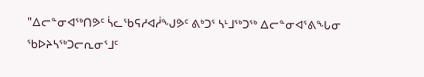"ᐃᓕᓐᓂᐊᖅᑎᕗᑦ ᓵᓚᖃᕋᓱᐊᓲᖑᕗᑦ ᕕᒃᑐᕐ ᓴᒻᒧᖅᑐᖅ ᐃᓕᓐᓂᐊᕐᕕᖓᓂ ᖃᐅᔨᓴᖅᑐᓕᕆᓂᕐᒧᑦ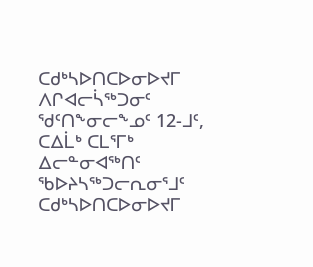ᑕᑯᒃᓴᐅᑎᑕᐅᓂᐅᔪᒥ ᐱᒋᐊᓕᓵᖅᑐᓂᑦ ᖁᑦᑎᖕᓂᓕᖕᓄᑦ 12-ᒧᑦ, ᑕᐃᒫᒃ ᑕᒪᕐᒥᒃ ᐃᓕᓐᓂᐊᖅᑎᑦ ᖃᐅᔨᓴᖅᑐᓕᕆᓂᕐᒧᑦ ᑕᑯᒃᓴᐅᑎᑕᐅᓂᐅᔪᒥ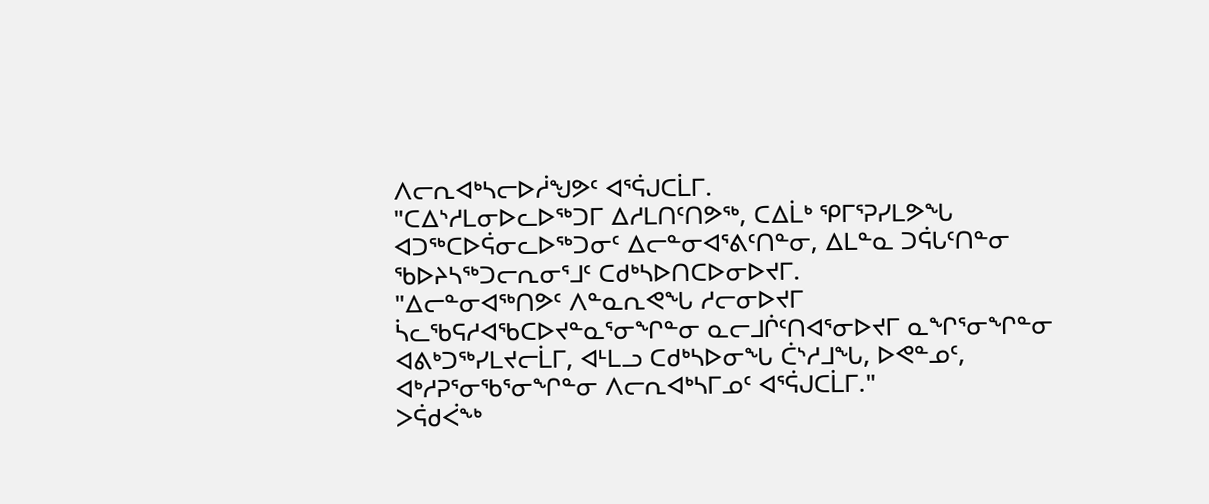ᐱᓕᕆᐊᒃᓴᓕᐅᓲᖑᕗᑦ ᐊᕐᕌᒍᑕᒫᒥ.
"ᑕᐃᔅᓱᒪᓂᐅᓚᐅᖅᑐᒥ ᐃᓱᒪᑎᑦᑎᕗᖅ, ᑕᐃᒫᒃ ᕿᒥᕐᕈᓯᒪᕗᖓ ᐊᑐᖅᑕᐅᕌᓂᓚᐅᖅᑐᓂᑦ ᐃᓕᓐᓂᐊᕐᕕᑦᑎᓐᓂ, ᐃᒪᓐᓇ ᑐᕌᒐᑦᑎᓐᓂ ᖃᐅᔨᓴᖅᑐᓕᕆᓂᕐᒧᑦ ᑕᑯᒃᓴᐅᑎᑕᐅᓂᐅᔪᒥ.
"ᐃᓕᓐᓂᐊᖅᑎᕗᑦ ᐱᓐᓇᕆᕙᖓ ᓱᓕᓂᐅᔪᒥ ᓵᓚᖃᕋᓱᐊᖃᑕᐅᔪᓐᓇᕐᓂᖏᓐᓂ ᓇᓕᒧᒌᑦᑎᐊᕐᓂᐅᔪᒥ ᓇᖏᕐᓂᖏᓐᓂ ᐊᕕᒃᑐᖅᓯᒪᔪᓕᒫᒥ, ᐊᒻᒪᓗ ᑕᑯᒃᓴᐅᓂᖓ ᑖᔅᓱᒧᖓ, ᐅᕙᓐᓄᑦ, ᐊᒃᓱᕈᕐᓂᖃᕐᓂᖏᓐᓂ ᐱᓕᕆᐊᒃᓴᒥᓄᑦ ᐊᕐᕌᒍᑕᒫᒥ."
ᐳᕌᑯᐹᖕᒃ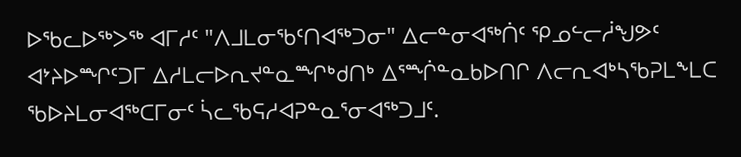ᐅᖃᓚᐅᖅᐳᖅ ᐊᒥᓱᑦ "ᐱᒧᒪᓂᖃᑦᑎᐊᖅᑐᓂ" ᐃᓕᓐᓂᐊᖅᑏᑦ ᕿᓄᓪᓕᓲᖑᕗᑦ ᐊᔾᔨᐅᙱᑦᑐᒥ ᐃᓱᒪᓕᐅᕆᔪᓐᓇᙱᒃᑯᑎᒃ ᐃᕐᙲᓐᓇᑲᐅᑎᒋ ᐱᓕᕆᐊᒃᓴᖃᕈᒪᖕᒪᑕ ᖃᐅᔨᒪᓂᐊᖅᑕᒥᓂᑦ ᓵᓚᖃᕋᓱᐊᕈᓐᓇᕐᓂᐊᖅᑐᒧᑦ.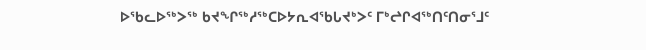ᐅᖃᓚᐅᖅᐳᖅ ᑲᔪᖏᖅᓱᖅᑕᐅᔭᕆᐊᖃᒐᔪᒃᐳᑦ ᒥᒃᖠᒋᐊᖅᑎᑦᑎᓂᕐᒧᑦ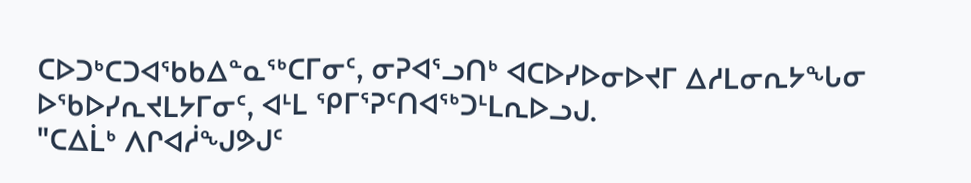ᑕᐅᑐᒃᑕᑐᐊᖃᑲᐃᓐᓇᖅᑕᒥᓂᑦ, ᓂᕈᐊᕐᓗᑎᒃ ᐊᑕᐅᓯᐅᓂᐅᔪᒥ ᐃᓱᒪᓂᕆᔭᖓᓂ ᐅᖃᐅᓯᕆᔪᒪᔭᒥᓂᑦ, ᐊᒻᒪ ᕿᒥᕐᕈᑦᑎᐊᖅᑐᒻᒪᕆᐅᓗᒍ.
"ᑕᐃᒫᒃ ᐱᒋᐊᓲᖑᕗᒍᑦ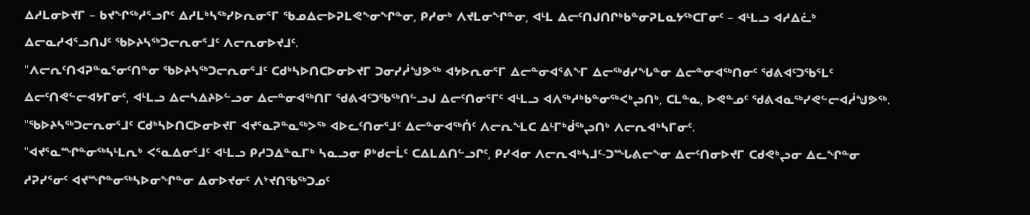ᐃᓱᒪᓂᐅᔪᒥ – ᑲᔪᖏᖅᓱᕐᓗᒋᑦ ᐃᓱᒪᒃᓴᖅᓯᐅᕆᓂᕐᒥ ᖃᓄᐃᓕᐅᕈᒪᕙᖕᓂᖏᓐᓂ, ᑭᓱᓂᒃ ᐱᔪᒪᓂᖏᓐᓂ, ᐊᒻᒪ ᐃᓕᑦᑎᒍᑎᒋᒃᑲᓐᓂᕈᒪᓇᔭᖅᑕᒥᓂᑦ – ᐊᒻᒪᓗ ᐊᓱᐃᓛᒃ ᐃᓕᓇᓱᐊᕐᓗᑎᒍᑦ ᖃᐅᔨᓴᖅᑐᓕᕆᓂᕐᒧᑦ ᐱᓕᕆᓂᐅᔪᒧᑦ.
"ᐱᓕᕆᑦᑎᐊᕈᓐᓇᕐᓂᑦᑎᓐᓂ ᖃᐅᔨᓴᖅᑐᓕᕆᓂᕐᒧᑦ ᑕᑯᒃᓴᐅᑎᑕᐅᓂᐅᔪᒥ ᑐᓂᓯᓲᖑᕗᖅ ᐊᔭᐅᕆᓂᕐᒥ ᐃᓕᓐᓂᐊᕐᕕᖕᒥ ᐃᓕᖅᑯᓯᖓᓐᓂ ᐃᓕᓐᓂᐊᖅᑎᓂᑦ ᖁᕕᐊᑦᑐᖃᕐᒪᑦ ᐃᓕᑦᑎᕙᓪᓕᐊᔭᒥᓂᑦ, ᐊᒻᒪᓗ ᐃᓕᓴᐃᔨᐅᓪᓗᓂ ᐃᓕᓐᓂᐊᖅᑎᒥ ᖁᕕᐊᑦᑐᖃᖅᑎᓪᓗᒍ ᐃᓕᑦᑎᓂᕐᒥᑦ ᐊᒻᒪᓗ ᐊᐱᖅᓱᒃᑲᓐᓂᖅᐸᒃᖢᑎᒃ, ᑕᒪᓐᓇ, ᐅᕙᓐᓄᑦ ᖁᕕᐊᓇᖅᓯᕙᓪᓕᐊᓲᖑᕗᖅ.
"ᖃᐅᔨᓴᖅᑐᓕᕆᓂᕐᒧᑦ ᑕᑯᒃᓴᐅᑎᑕᐅᓂᐅᔪᒥ ᐊᔪᕐᓇᕈᓐᓇᖅᐳᖅ ᐊᐅᓚᑦᑎᓂᕐᒧᑦ ᐃᓕᓐᓂᐊᖅᑏᑦ ᐱᓕᕆᖕᒪᑕ ᐃᒻᒥᒃᑰᖅᖢᑎᒃ ᐱᓕᕆᐊᒃᓴᒥᓂᑦ.
"ᐊᔪᕐᓇᙱᓐᓂᖅᓴᒻᒪᕆᒃ ᐸᕐᓇᐃᓂᕐᒧᑦ ᐊᒻᒪᓗ ᑭᓱᑐᐃᓐᓇᒥᒃ ᓴᓇᓗᓂ ᑭᒃᑯᓕᒫᑦ ᑕᐃᒪᐃᑎᓪᓗᒋᑦ, ᑭᓯᐊᓂ ᐱᓕᕆᐊᒃᓴᒧᑦ-ᑐᙵᕕᓕᖕᓂ ᐃᓕᑦᑎᓂᐅᔪᒥ ᑕᑯᕙᒃᖢᓂ ᐃᓚᖏᓐᓂ ᓱᕈᓯᕐᓂᑦ ᐊᔪᙱᓐᓂᖅᓴᐅᓂᖏᓐᓂ ᐃᓂᐅᔪᓂᑦ ᐱᔾᔪᑎᖃᖅᑐᓄᑦ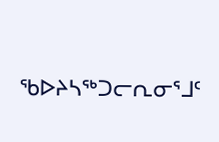ᖃᐅᔨᓴᖅᑐᓕᕆᓂᕐᒧᑦ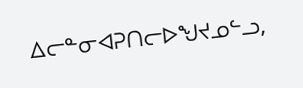ᐃᓕᓐᓂᐊᕈᑎᓕᐅᖑᔪᓄᓪᓗ,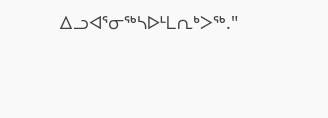ᐃᓗᐊᕐᓂᖅᓴᐅᒻᒪᕆᒃᐳᖅ."